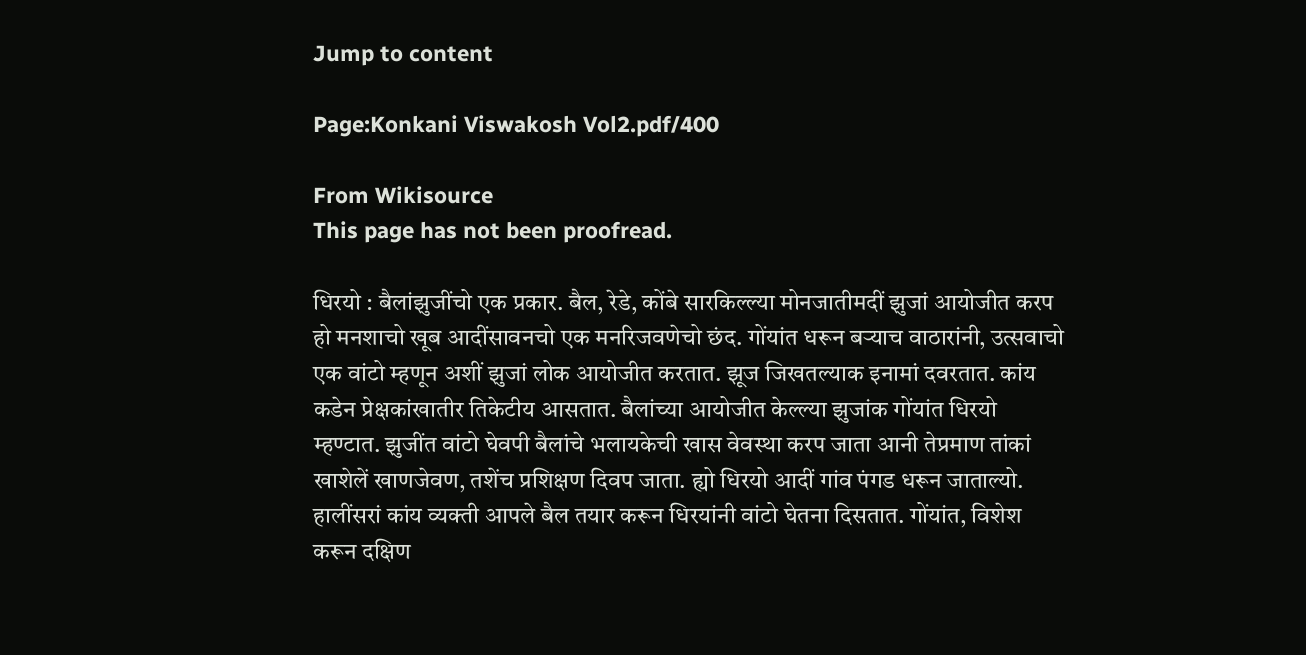Jump to content

Page:Konkani Viswakosh Vol2.pdf/400

From Wikisource
This page has not been proofread.

धिरयो : बैलांझुजींचो एक प्रकार. बैल, रेडे, कोंबे सारकिल्ल्या मोनजातीमदीं झुजां आयोजीत करप हो मनशाचो खूब आदींसावनचो एक मनरिजवणेचो छंद. गोंयांत धरून बऱ्याच वाठारांनी, उत्सवाचो एक वांटो म्हणून अशीं झुजां लोक आयोजीत करतात. झूज जिखतल्याक इनामां दवरतात. कांय कडेन प्रेक्षकांखातीर तिकेटीय आसतात. बैलांच्या आयोजीत केल्ल्या झुजांक गोंयांत धिरयो म्हण्टात. झुजींत वांटो घेवपी बैलांचे भलायकेची खास वेवस्था करप जाता आनी तेप्रमाण तांकां खाशेलें खाणजेवण, तशेंच प्रशिक्षण दिवप जाता. ह्यो धिरयो आदीं गांव पंगड धरून जाताल्यो. हालींसरां कांय व्यक्ती आपले बैल तयार करून धिरयांनी वांटो घेतना दिसतात. गोंयांत, विशेश करून दक्षिण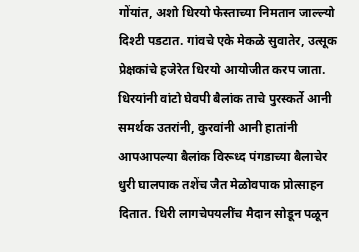गोंयांत, अशो धिरयो फेस्ताच्या निमतान जाल्ल्यो दिश्टी पडटात. गांवचे एके मेकळे सुवातेर, उत्सूक प्रेक्षकांचे हजेरेत धिरयो आयोजीत करप जाता. धिरयांनी वांटो घेवपी बैलांक ताचे पुरस्कर्ते आनी समर्थक उतरांनी, कुरवांनी आनी हातांनी आपआपल्या बैलांक विरूध्द पंगडाच्या बैलाचेर धुरी घालपाक तशेंच जैत मेळोवपाक प्रोत्साहन दितात. धिरी लागचेपयलींच मैदान सोडून पळून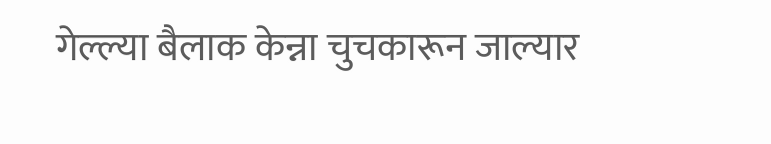गेल्ल्या बैलाक केन्ना चुचकारून जाल्यार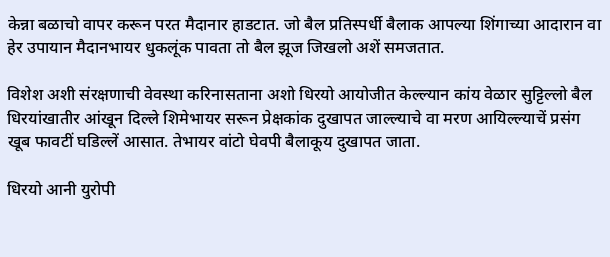केन्ना बळाचो वापर करून परत मैदानार हाडटात. जो बैल प्रतिस्पर्धी बैलाक आपल्या शिंगाच्या आदारान वा हेर उपायान मैदानभायर धुकलूंक पावता तो बैल झूज जिखलो अशें समजतात.

विशेश अशी संरक्षणाची वेवस्था करिनासताना अशो धिरयो आयोजीत केल्ल्यान कांय वेळार सुट्टिल्लो बैल धिरयांखातीर आंखून दिल्ले शिमेभायर सरून प्रेक्षकांक दुखापत जाल्ल्याचे वा मरण आयिल्ल्याचें प्रसंग खूब फावटीं घडिल्लें आसात. तेभायर वांटो घेवपी बैलाकूय दुखापत जाता.

धिरयो आनी युरोपी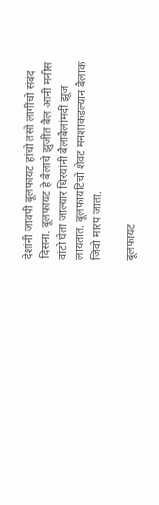देशांनी जावपी बूलफायट हांचो तसो लागींचो संबंद दिसना. बूलफायट हे बैलाचे झुजींत बैल आनी मनीस वांटो घेता जाल्यार धिरयांनी बैलाबैलांमदीं झूज लायतात. बूलफायटिचो शेवट मनशाकडल्यान बैलाक जिवो मारप जाता.

बूलफायट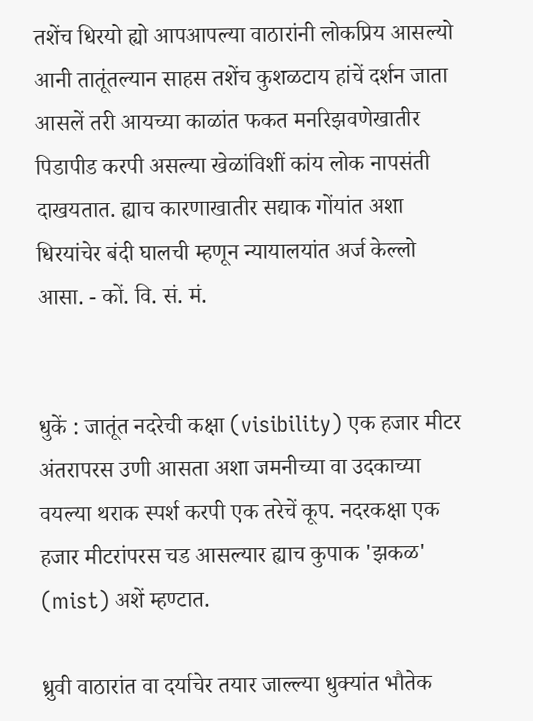तशेंच धिरयो ह्यो आपआपल्या वाठारांनी लोकप्रिय आसल्यो आनी तातूंतल्यान साहस तशेंच कुशळटाय हांचें दर्शन जाता आसलें तरी आयच्या काळांत फकत मनरिझवणेखातीर पिडापीड करपी असल्या खेळांविशीं कांय लोक नापसंती दाखयतात. ह्याच कारणाखातीर सद्याक गोंयांत अशा धिरयांचेर बंदी घालची म्हणून न्यायालयांत अर्ज केल्लो आसा. - कों. वि. सं. मं.


धुकें : जातूंत नदरेची कक्षा (visibility) एक हजार मीटर अंतरापरस उणी आसता अशा जमनीच्या वा उदकाच्या वयल्या थराक स्पर्श करपी एक तरेचें कूप. नदरकक्षा एक हजार मीटरांपरस चड आसल्यार ह्याच कुपाक 'झकळ' (mist) अशें म्हण्टात.

ध्रुवी वाठारांत वा दर्याचेर तयार जाल्ल्या धुक्यांत भौतेक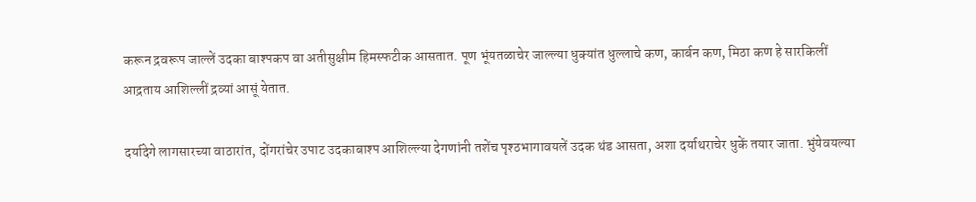करून द्रवरूप जाल्लें उदका बाश्पकप वा अतीसुक्षीम हिमस्फटीक आसतात. पूण भूंयतळाचेर जाल्ल्या धुक्यांत धुल्लाचे कण, कार्बन कण, मिठा कण हे सारकिलीं आद्रताय आशिल्लीं द्रव्यां आसूं येतात.

दर्यादेगे लागसारच्या वाठारांत, दोंगरांचेर उपाट उदकाबाश्प आशिल्ल्या देगणांनी तशेंच पृश्ठभागावयलें उदक थंड आसता, अशा दर्याथराचेर धुकें तयार जाता. भुंयेवयल्या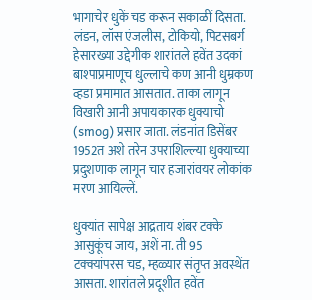भागाचेर धुकें चड करून सकाळीं दिसता. लंडन, लॉस एंजलीस, टोकियो, पिटसबर्ग हेसारख्या उद्देगीक शारांतले हवेंत उदकां बाश्पाप्रमाणूच धुल्लाचे कण आनी धुम्रकण व्हडा प्रमामात आसतात. ताका लागून विखारी आनी अपायकारक धुक्याचो (smog) प्रसार जाता. लंडनांत डिसेंबर 1952त अशे तरेन उपराशिल्ल्या धुक्याच्या प्रदुशणाक लागून चार हजारांवयर लोकांक मरण आयिल्लें.

धुक्यांत सापेक्ष आद्रताय शंबर टक्के आसुकूंच जाय, अशें ना. ती 95 टक्क्यांपरस चड, म्हळ्यार संतृप्त अवस्थेंत आसता. शारांतले प्रदूशीत हवेंत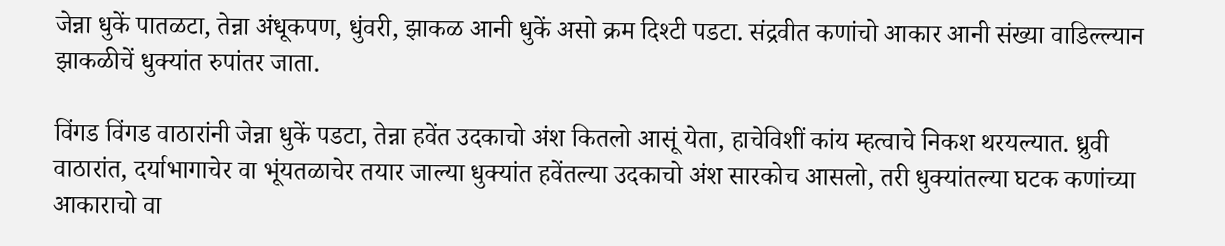जेन्ना धुकें पातळटा, तेन्ना अंधूकपण, धुंवरी, झाकळ आनी धुकें असो क्रम दिश्टी पडटा. संद्रवीत कणांचो आकार आनी संख्या वाडिल्ल्यान झाकळीचें धुक्यांत रुपांतर जाता.

विंगड विंगड वाठारांनी जेन्ना धुकें पडटा, तेन्ना हवेंत उदकाचो अंश कितलो आसूं येता, हाचेविशीं कांय म्हत्वाचे निकश थरयल्यात. ध्रुवी वाठारांत, दर्याभागाचेर वा भूंयतळाचेर तयार जाल्या धुक्यांत हवेंतल्या उदकाचो अंश सारकोच आसलो, तरी धुक्यांतल्या घटक कणांच्या आकाराचो वा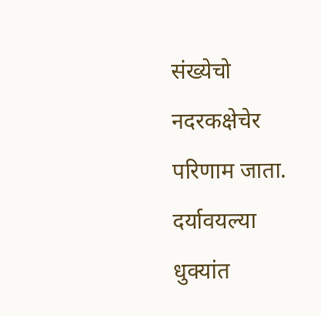संख्येचो नदरकक्षेचेर परिणाम जाता. दर्यावयल्या धुक्यांत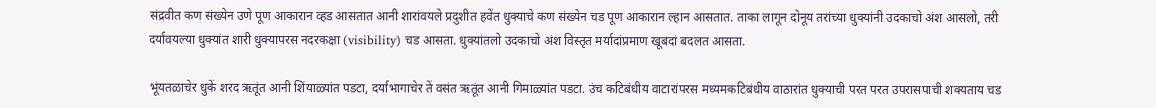संद्रवीत कण संख्येन उणे पूण आकारान व्हड आसतात आनी शारांवयले प्रदुशीत हवेंत धुक्याचे कण संख्येन चड पूण आकारान ल्हान आसतात. ताका लागून दोनूय तरांच्या धुक्यांनी उदकाचो अंश आसलो, तरी दर्यावयल्या धुक्यांत शारी धुक्यापरस नदरकक्षा (visibility) चड आसता. धुक्यांतलो उदकाचो अंश विस्तृत मर्यादांप्रमाण खूबदां बदलत आसता.

भूंयतळाचेर धुकें शरद ऋतूंत आनी शिंयाळ्यांत पडटा, दर्याभागाचेर तें वसंत ऋतूंत आनी गिमाळ्यांत पडटा. उंच कटिबंधीय वाटारांपरस मध्यमकटिबंधीय वाठारांत धुक्याची परत परत उपरासपाची शक्यताय चड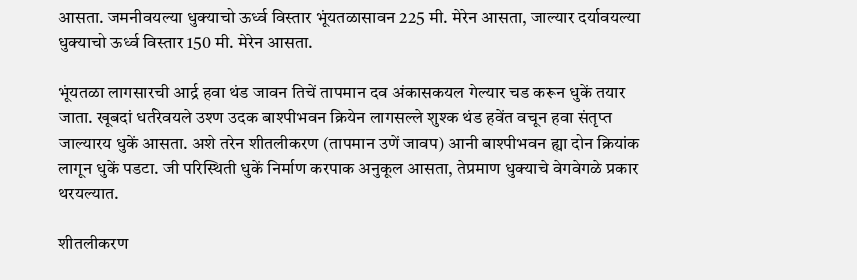आसता. जमनीवयल्या धुक्याचो ऊर्ध्व विस्तार भूंयतळासावन 225 मी. मेरेन आसता, जाल्यार दर्यावयल्या धुक्याचो ऊर्ध्व विस्तार 150 मी. मेरेन आसता.

भूंयतळा लागसारची आर्द्र हवा थंड जावन तिचें तापमान दव अंकासकयल गेल्यार चड करून धुकें तयार जाता. खूबदां धर्तरेवयले उश्ण उदक बाश्पीभवन क्रियेन लागसल्ले शुश्क थंड हवेंत वचून हवा संतृप्त जाल्यारय धुकें आसता. अशे तरेन शीतलीकरण (तापमान उणें जावप) आनी बाश्पीभवन ह्या दोन क्रियांक लागून धुकें पडटा. जी परिस्थिती धुकें निर्माण करपाक अनुकूल आसता, तेप्रमाण धुक्याचे वेगवेगळे प्रकार थरयल्यात.

शीतलीकरण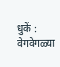धुकें : वेगवेगळ्या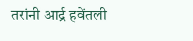तरांनी आर्द्र हवेंतली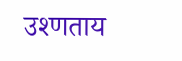उश्णताय